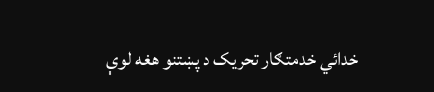خدائي خدمتګار تحريک د پښتنو هغه لوې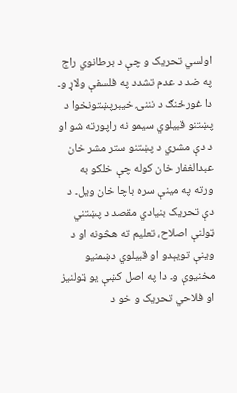اولسي تحريک و چې د برطانوي راج په ضد د عدم تشدد په فلسفې ولاړ و۔ دا غورځنګ د نننۍ خيبرپښتونخوا د پښتنو قبيلوي سيمو نه راپورته شو او د دې مشري د پښتنو ستر مشر خان عبدالغفار خان کوله چې خلکو به ورته په مينې سره باچا خان ويل۔ د دې تحريک بنيادي مقصد د پښتني ټولنې اصلاح، تعليم ته هڅونه او د وينې تويېدو او قبيلوي دښمنيو مخنيوې و۔ دا په اصل کښې يو ټولنيز او فلاحي تحريک و خو د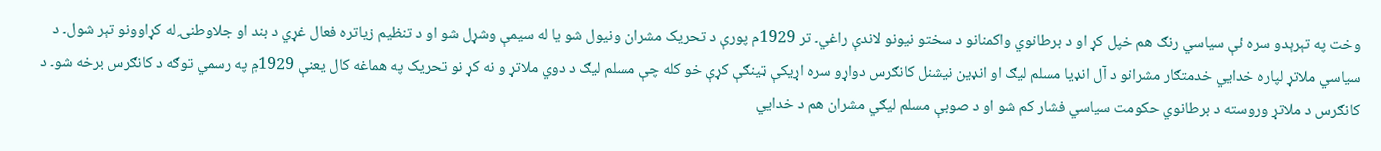وخت په تېرېدو سره ئې سياسي رنګ هم خپل کړ او د برطانوي واکمنانو د سختو نيونو لاندې راغي۔ تر 1929م پورې د تحريک مشران ونيول شو يا له سيمې وشړل شو او د تنظيم زياتره فعال غړي د بند او جلاوطنۍ له کړاوونو تېر شول۔ د سياسي ملاتړ لپاره خدايي خدمتګار مشرانو د آل انډيا مسلم ليګ او انډين نيشنل کانګرس دواړو سره اړيکې ټينګې کړې خو کله چې مسلم ليګ د دوي ملاتړ و نه کړ نو تحريک په هماغه کال يعنې 1929۾ په رسمي توګه د کانګرس برخه شو۔ د کانګرس د ملاتړ وروسته د برطانوي حکومت سياسي فشار کم شو او د صوبې مسلم ليګي مشران هم د خدايي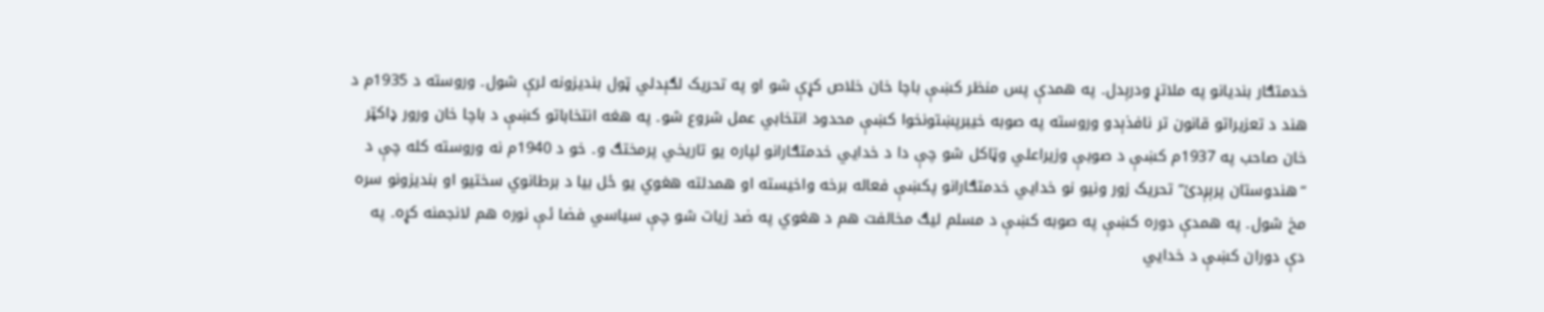خدمتګار بنديانو په ملاتړ ودرېدل۔ په همدې پس منظر کښې باچا خان خلاص کړې شو او په تحريک لګېدلي ټول بنديزونه لرې شول۔ وروسته د 1935م د هند د تعزيراتو قانون تر نافذېدو وروسته په صوبه خيبرپښتونخوا کښې محدود انتخابي عمل شروع شو۔ په هغه انتخاباتو کښې د باچا خان ورور ډاکټر خان صاحب په 1937م کښې د صوبې وزيراعلي وټاکل شو چې دا د خدايي خدمتګارانو لپاره يو تاريخي پرمختګ و۔ خو د 1940م نه وروسته کله چې د “هندوستان پرېږدئ” تحريک زور ونيو نو خدايي خدمتګارانو پکښې فعاله برخه واخيسته او همدلته هغوي يو ځل بيا د برطانوي سختيو او بنديزونو سره مخ شول۔ په همدې دوره کښې په صوبه کښې د مسلم ليګ مخالفت هم د هغوي په ضد زيات شو چې سياسي فضا ئې نوره هم لانجمنه کړه۔ په دې دوران کښې د خدايي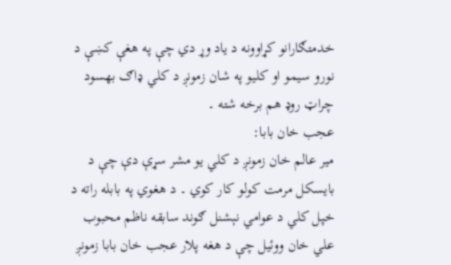خدمتګارانو کړاوونه د ياد وړ دي چې په هغې کښې د نورو سيمو او کليو په شان زمونږ د کلي ډاګ بهسود چراټ روډ هم برخه شته ۔
عجب خان بابا:
مير عالم خان زمونږ د کلي يو مشر سړې دې چې د بايسکل مرمت کولو کار کوي ۔ د هغوي په بابله راته د خپل کلي د عوامي نېشنل ګوند سابقه ناظم محبوب علي خان ووئيل چې د هغه پلار عجب خان بابا زمونږ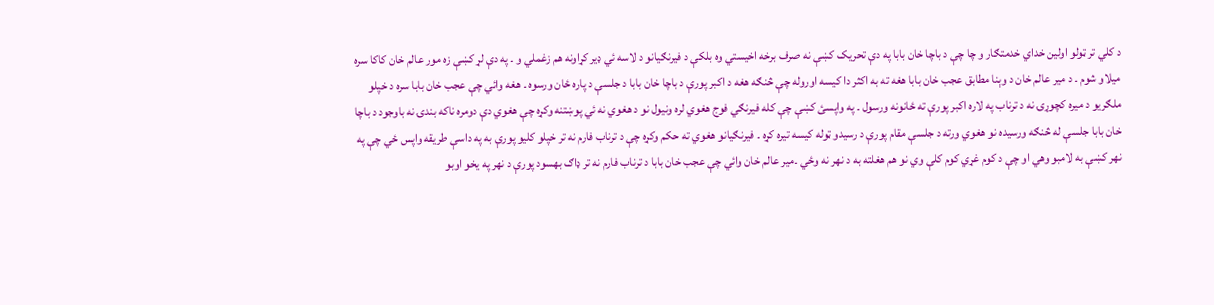د کلي تر ټولو اولين خداي خدمتګار و چا چې د باچا خان بابا په دې تحريک کښې نه صرف برخه اخيستي وه بلکې د فيرنګيانو د لاسه ئي ډير کړاونه هم زغملي و ۔ په دې لړ کښې زه مور عالم خان کاکا سره ميلاو شوم ۔ د مير عالم خان د وېنا مطابق عجب خان بابا هغه ته به اکثر دا کيسه اوروله چې څنګه هغه د اکبر پورې د باچا خان بابا د جلسې د پاره ځان ورسوه ۔ هغه وائي چې عجب خان بابا سره د خپلو ملګريو د ميره کچوړۍ نه د ترناب په لاره اکبر پورې ته ځانونه ورسول ۔ په واپسئ کښې چې کله فيرنګي فوج هغوي لره ونيول نو د هغوي نه ئي پوښتنه وکړه چې هغوي دې دومره ناکه بندۍ نه باوجود د باچا خان بابا جلسې له څنګه ورسيده نو هغوي ورته د جلسې مقام پورې د رسيدو ټوله کيسه تيره کړه ۔ فيرنګيانو هغوي ته حکم وکړه چې د ترناب فارم نه تر خپلو کليو پورې به په داسې طريقه واپس ځي چې په نهر کښې به لامبو وهي او چې د کوم غړي کوم کلې وي نو هم هغلته به د نهر نه وځي ۔مير عالم خان وائي چې عجب خان بابا د ترناب فارم نه تر ډاګ بهسود پورې د نهر په يخو اوبو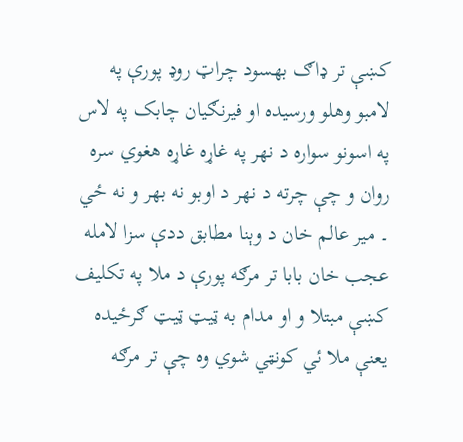کښې تر ډاګ بهسود چراټ روډ پورې په لامبو وهلو ورسيده او فيرنګيان چابک په لاس په اسونو سواره د نهر په غاړه غاړه هغوي سره روان و چې چرته د نهر د اوبو نه بهر و نه ځي ۔ مير عالم خان د وېنا مطابق ددې سزا لامله عجب خان بابا تر مرګه پورې د ملا په تکليف کښې مبتلا و او مدام به ټيټ ټيټ ګرځيده يعنې ملا ئي کونټي شوي وه چې تر مرګه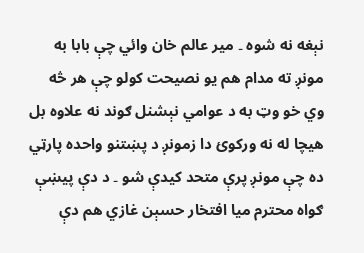نېغه نه شوه ۔ مير عالم خان وائي چې بابا به مونږ ته مدام هم يو نصيحت کولو چې هر څه وي خو وټ به د عوامي نېشنل ګوند نه علاوه بل هيچا له نه ورکوئ دا زمونږ د پښتنو واحده پارټي ده چې مونږ پرې متحد کيدې شو ۔ د دې پيښې ګواه محترم ميا افتخار حسېن غازي هم دې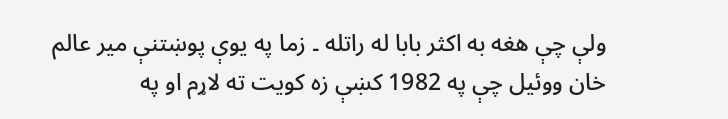ولې چې هغه به اکثر بابا له راتله ۔ زما په يوې پوښتنې مير عالم خان ووئيل چې په 1982 کښې زه کويت ته لاړم او په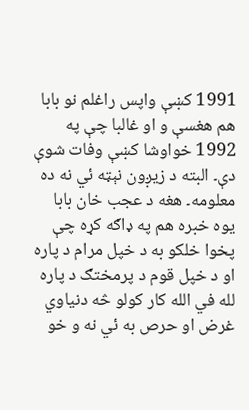1991 کښې واپس راغلم نو بابا هم هغسې و او غالبا چې په 1992 خواوشا کښې وفات شوې دې۔ البته د زيږون نېټه ئي نه ده معلومه۔ هغه د عجب خان بابا يوه خبره هم په ډاګه کړه چې پخوا خلکو به د خپل مرام د پاره او د خپل قوم د پرمختګ د پاره لله في الله کار کولو څه دنياوي غرض او حرص به ئي نه و خو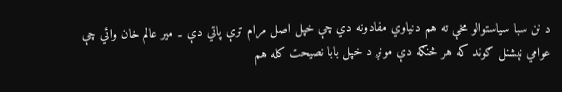د نن سبا سياستوالو مخې ته هم دنياوي مفادونه دي چې خپل اصل مرام ترې پاتي دې ۔ مير عالم خان وائي چې عوامي نېشنل ګوند که هر څنګه دې مونږ د خپل بابا نصيحت کله هم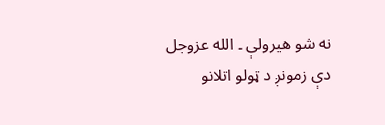نه شو هيرولې ۔ الله عزوجل دې زمونږ د ټولو اتلانو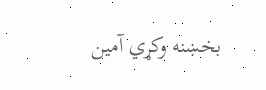بخښنه وکړي آمين